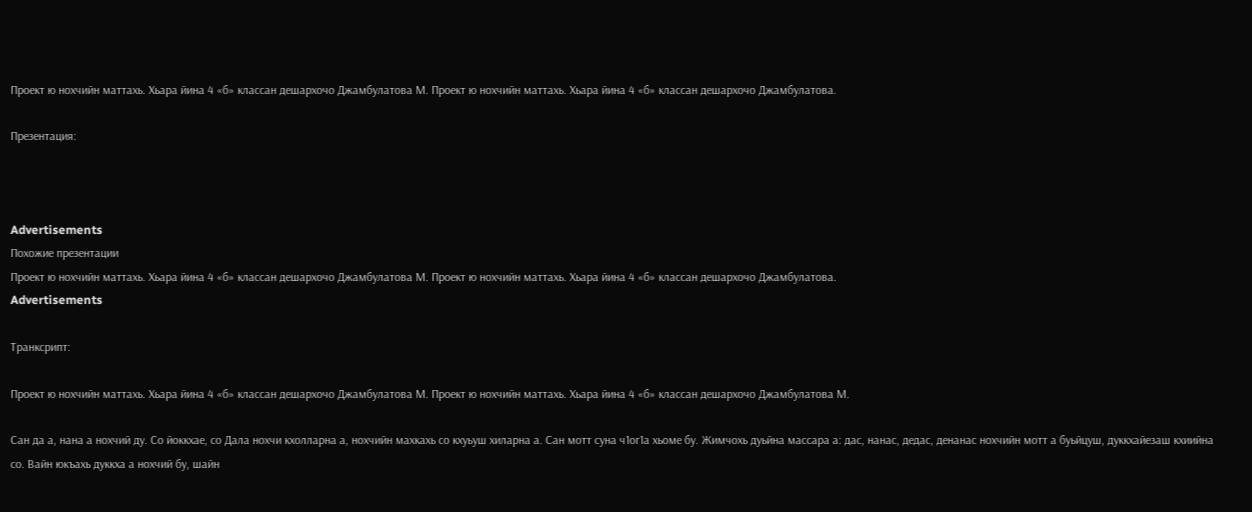Проект ю нохчийн маттахь. Хьара йина 4 «б» классан дешархочо Джамбулатова М. Проект ю нохчийн маттахь. Хьара йина 4 «б» классан дешархочо Джамбулатова.

Презентация:



Advertisements
Похожие презентации
Проект ю нохчийн маттахь. Хьара йина 4 «б» классан дешархочо Джамбулатова М. Проект ю нохчийн маттахь. Хьара йина 4 «б» классан дешархочо Джамбулатова.
Advertisements

Транксрипт:

Проект ю нохчийн маттахь. Хьара йина 4 «б» классан дешархочо Джамбулатова М. Проект ю нохчийн маттахь. Хьара йина 4 «б» классан дешархочо Джамбулатова М.

Сан да а, нана а нохчий ду. Со йоккхае, со Дала нохчи кхолларна а, нохчийн махкахь со кхуьуш хиларна а. Сан мотт суна ч1ог1а хьоме бу. Жимчохь дуьйна массара а: дас, нанас, дедас, денанас нохчийн мотт а буьйцуш, дуккхайезаш кхиийна со. Вайн юкъахь дуккха а нохчий бу, шайн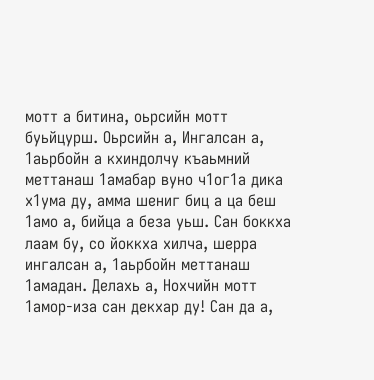мотт а битина, оьрсийн мотт буьйцурш. Оьрсийн а, Ингалсан а, 1аьрбойн а кхиндолчу къаьмний меттанаш 1амабар вуно ч1ог1а дика х1ума ду, амма шениг биц а ца беш 1амо а, бийца а беза уьш. Сан боккха лаам бу, со йоккха хилча, шерра ингалсан а, 1аьрбойн меттанаш 1амадан. Делахь а, Нохчийн мотт 1амор-иза сан декхар ду! Сан да а,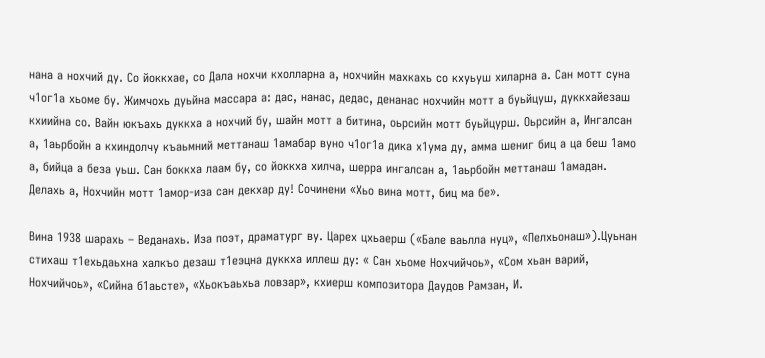нана а нохчий ду. Со йоккхае, со Дала нохчи кхолларна а, нохчийн махкахь со кхуьуш хиларна а. Сан мотт суна ч1ог1а хьоме бу. Жимчохь дуьйна массара а: дас, нанас, дедас, денанас нохчийн мотт а буьйцуш, дуккхайезаш кхиийна со. Вайн юкъахь дуккха а нохчий бу, шайн мотт а битина, оьрсийн мотт буьйцурш. Оьрсийн а, Ингалсан а, 1аьрбойн а кхиндолчу къаьмний меттанаш 1амабар вуно ч1ог1а дика х1ума ду, амма шениг биц а ца беш 1амо а, бийца а беза уьш. Сан боккха лаам бу, со йоккха хилча, шерра ингалсан а, 1аьрбойн меттанаш 1амадан. Делахь а, Нохчийн мотт 1амор-иза сан декхар ду! Сочинени «Хьо вина мотт, биц ма бе».

Вина 1938 шарахь – Веданахь. Иза поэт, драматург ву. Царех цхьаерш («Бале ваьлла нуц», «Пелхьонаш»).Цуьнан стихаш т1ехьдаьхна халкъо дезаш т1еэцна дуккха иллеш ду: « Сан хьоме Нохчийчоь», «Сом хьан варий, Нохчийчоь», «Сийна б1аьсте», «Хьокъаьхьа ловзар», кхиерш композитора Даудов Рамзан, И.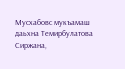Мусхабовс мукъамаш даьхна Темирбулатова Сиржана,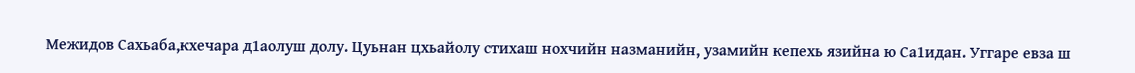Межидов Сахьаба,кхечара д1аолуш долу. Цуьнан цхьайолу стихаш нохчийн назманийн, узамийн кепехь язийна ю Са1идан. Уггаре евза ш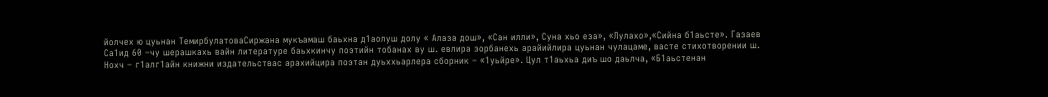йолчех ю цуьнан ТемирбулатоваСиржана мукъамаш баьхна д1аолуш долу « Алаза дош», «Сан илли», Суна хьо еза», «Лулахо»,«Сийна б1аьсте». Газаев Са1ид 60 –чу шерашкахь вайн литературе баьхкинчу поэтийн тобанах ву ш. евлира зорбанехь арайийлира цуьнан чулацаме, васте стихотворении ш. Нохч – г1алг1айн книжни издательствас арахийцира поэтан дуьххьарлера сборник – «1уьйре». Цул т1аьхьа диъ шо даьлча, «Б1аьстенан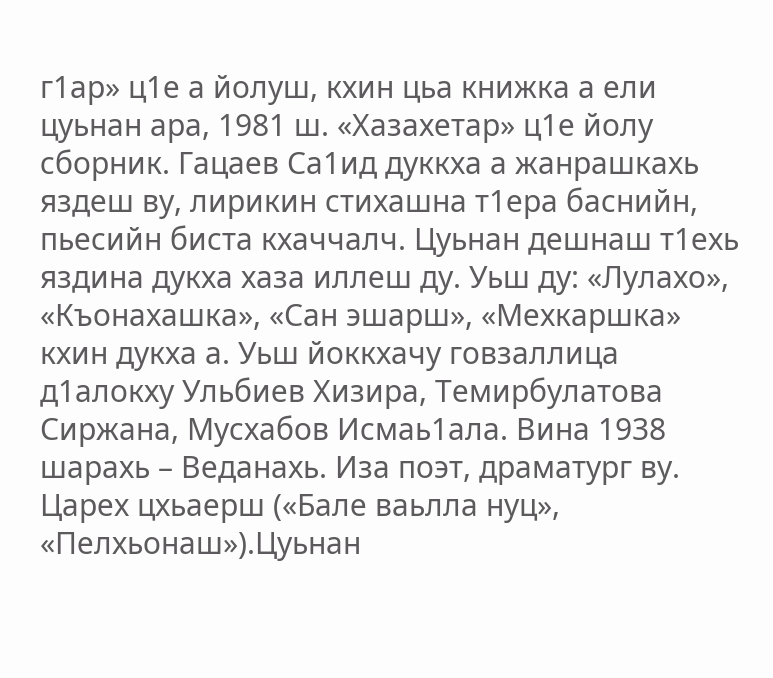г1ар» ц1е а йолуш, кхин цьа книжка а ели цуьнан ара, 1981 ш. «Хазахетар» ц1е йолу сборник. Гацаев Са1ид дуккха а жанрашкахь яздеш ву, лирикин стихашна т1ера баснийн, пьесийн биста кхаччалч. Цуьнан дешнаш т1ехь яздина дукха хаза иллеш ду. Уьш ду: «Лулахо», «Къонахашка», «Сан эшарш», «Мехкаршка» кхин дукха а. Уьш йоккхачу говзаллица д1алокху Ульбиев Хизира, Темирбулатова Сиржана, Мусхабов Исмаь1ала. Вина 1938 шарахь – Веданахь. Иза поэт, драматург ву. Царех цхьаерш («Бале ваьлла нуц», «Пелхьонаш»).Цуьнан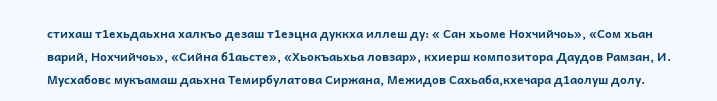стихаш т1ехьдаьхна халкъо дезаш т1еэцна дуккха иллеш ду: « Сан хьоме Нохчийчоь», «Сом хьан варий, Нохчийчоь», «Сийна б1аьсте», «Хьокъаьхьа ловзар», кхиерш композитора Даудов Рамзан, И. Мусхабовс мукъамаш даьхна Темирбулатова Сиржана, Межидов Сахьаба,кхечара д1аолуш долу.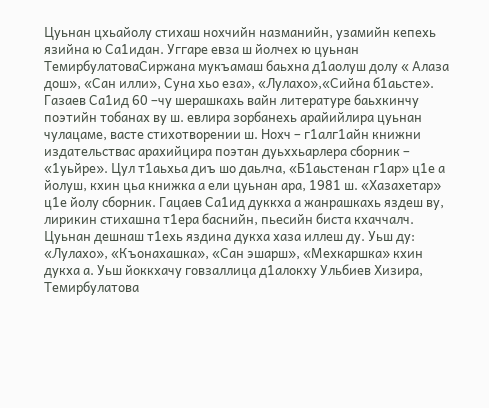Цуьнан цхьайолу стихаш нохчийн назманийн, узамийн кепехь язийна ю Са1идан. Уггаре евза ш йолчех ю цуьнан ТемирбулатоваСиржана мукъамаш баьхна д1аолуш долу « Алаза дош», «Сан илли», Суна хьо еза», «Лулахо»,«Сийна б1аьсте». Газаев Са1ид 60 –чу шерашкахь вайн литературе баьхкинчу поэтийн тобанах ву ш. евлира зорбанехь арайийлира цуьнан чулацаме, васте стихотворении ш. Нохч – г1алг1айн книжни издательствас арахийцира поэтан дуьххьарлера сборник – «1уьйре». Цул т1аьхьа диъ шо даьлча, «Б1аьстенан г1ар» ц1е а йолуш, кхин цьа книжка а ели цуьнан ара, 1981 ш. «Хазахетар» ц1е йолу сборник. Гацаев Са1ид дуккха а жанрашкахь яздеш ву, лирикин стихашна т1ера баснийн, пьесийн биста кхаччалч. Цуьнан дешнаш т1ехь яздина дукха хаза иллеш ду. Уьш ду: «Лулахо», «Къонахашка», «Сан эшарш», «Мехкаршка» кхин дукха а. Уьш йоккхачу говзаллица д1алокху Ульбиев Хизира, Темирбулатова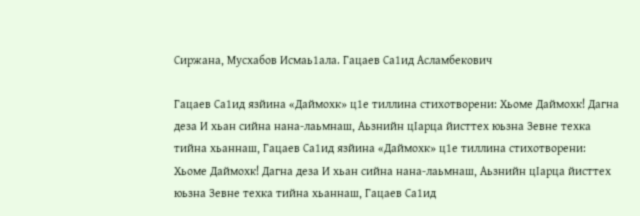Сиржана, Мусхабов Исмаь1ала. Гацаев Са1ид Асламбекович

Гацаев Са1ид язйина «Даймохк» ц1е тиллина стихотворени: Хьоме Даймохк! Дагна деза И хьан сийна нана-лаьмнаш, Аьзнийн цIарца йисттех юьзна Зевне техка тийна хьаннаш, Гацаев Са1ид язйина «Даймохк» ц1е тиллина стихотворени: Хьоме Даймохк! Дагна деза И хьан сийна нана-лаьмнаш, Аьзнийн цIарца йисттех юьзна Зевне техка тийна хьаннаш, Гацаев Са1ид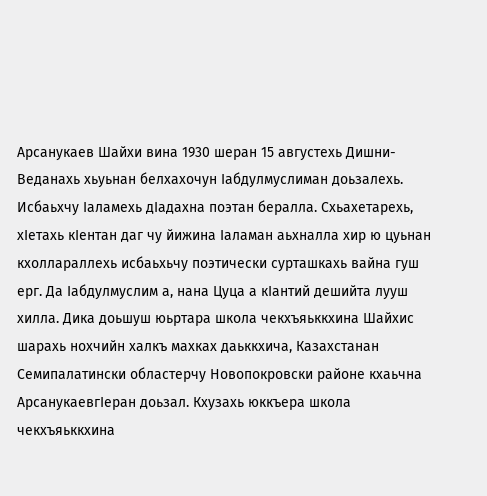Арсанукаев Шайхи вина 1930 шеран 15 августехь Дишни-Веданахь хьуьнан белхахочун Iабдулмуслиман доьзалехь. Исбаьхчу Iаламехь дIадахна поэтан бералла. Схьахетарехь, хIетахь кIентан даг чу йижина Iаламан аьхналла хир ю цуьнан кхоллараллехь исбаьхьчу поэтически сурташкахь вайна гуш ерг. Да Iабдулмуслим а, нана Цуца а кIантий дешийта лууш хилла. Дика доьшуш юьртара школа чекхъяьккхина Шайхис шарахь нохчийн халкъ махках даьккхича, Казахстанан Семипалатински областерчу Новопокровски районе кхаьчна АрсанукаевгIеран доьзал. Кхузахь юккъера школа чекхъяьккхина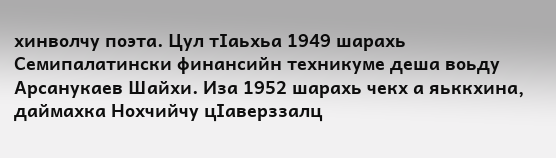хинволчу поэта. Цул тIаьхьа 1949 шарахь Семипалатински финансийн техникуме деша воьду Арсанукаев Шайхи. Иза 1952 шарахь чекх а яьккхина, даймахка Нохчийчу цIаверззалц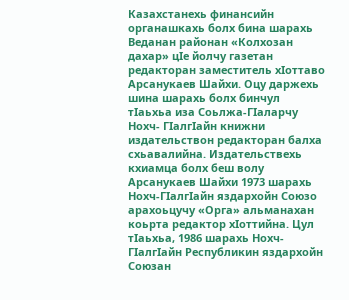Казахстанехь финансийн органашкахь болх бина шарахь Веданан районан «Колхозан дахар» цIе йолчу газетан редакторан заместитель хIоттаво Арсанукаев Шайхи. Оцу даржехь шина шарахь болх бинчул тIаьхьа иза Соьлжа-ГIаларчу Нохч- ГIалгIайн книжни издательствон редакторан балха схьавалийна. Издательствехь кхиамца болх беш волу Арсанукаев Шайхи 1973 шарахь Нохч-ГIалгIайн яздархойн Союзо арахоьцучу «Орга» альманахан коьрта редактор хIоттийна. Цул тIаьхьа, 1986 шарахь Нохч-ГIалгIайн Республикин яздархойн Союзан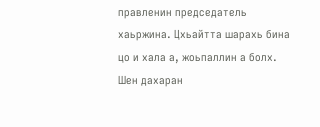правленин председатель хаьржина. Цхьайтта шарахь бина цо и хала а, жоьпаллин а болх. Шен дахаран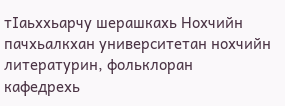тIаьххьарчу шерашкахь Нохчийн пачхьалкхан университетан нохчийн литературин, фольклоран кафедрехь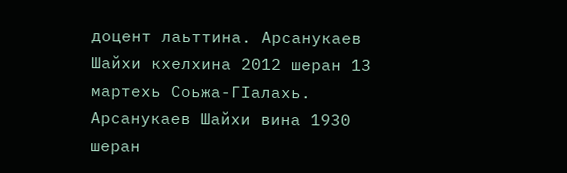доцент лаьттина. Арсанукаев Шайхи кхелхина 2012 шеран 13 мартехь Соьжа-ГIалахь. Арсанукаев Шайхи вина 1930 шеран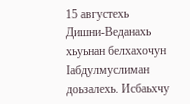15 августехь Дишни-Веданахь хьуьнан белхахочун Iабдулмуслиман доьзалехь. Исбаьхчу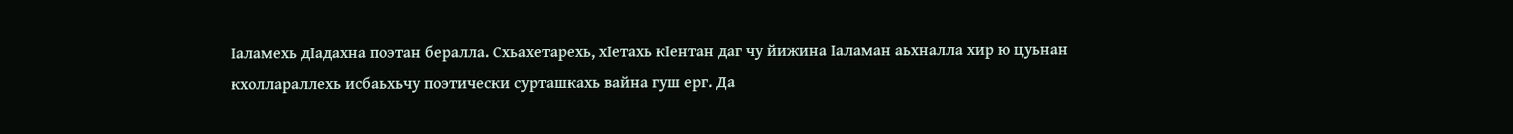Iаламехь дIадахна поэтан бералла. Схьахетарехь, хIетахь кIентан даг чу йижина Iаламан аьхналла хир ю цуьнан кхоллараллехь исбаьхьчу поэтически сурташкахь вайна гуш ерг. Да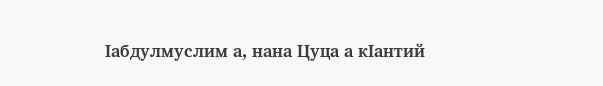Iабдулмуслим а, нана Цуца а кIантий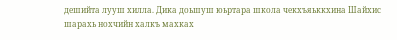дешийта лууш хилла. Дика доьшуш юьртара школа чекхъяьккхина Шайхис шарахь нохчийн халкъ махках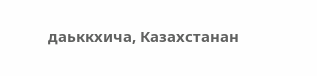даьккхича, Казахстанан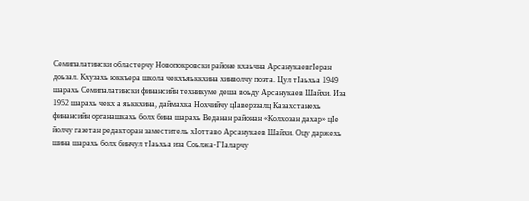Семипалатински областерчу Новопокровски районе кхаьчна АрсанукаевгIеран доьзал. Кхузахь юккъера школа чекхъяьккхина хинволчу поэта. Цул тIаьхьа 1949 шарахь Семипалатински финансийн техникуме деша воьду Арсанукаев Шайхи. Иза 1952 шарахь чекх а яьккхина, даймахка Нохчийчу цIаверззалц Казахстанехь финансийн органашкахь болх бина шарахь Веданан районан «Колхозан дахар» цIе йолчу газетан редакторан заместитель хIоттаво Арсанукаев Шайхи. Оцу даржехь шина шарахь болх бинчул тIаьхьа иза Соьлжа-ГIаларчу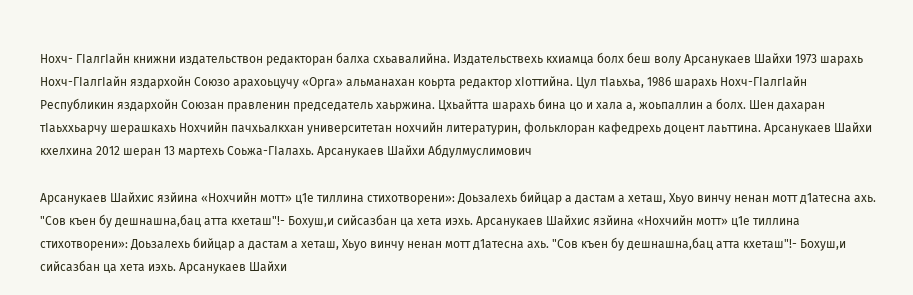Нохч- ГIалгIайн книжни издательствон редакторан балха схьавалийна. Издательствехь кхиамца болх беш волу Арсанукаев Шайхи 1973 шарахь Нохч-ГIалгIайн яздархойн Союзо арахоьцучу «Орга» альманахан коьрта редактор хIоттийна. Цул тIаьхьа, 1986 шарахь Нохч-ГIалгIайн Республикин яздархойн Союзан правленин председатель хаьржина. Цхьайтта шарахь бина цо и хала а, жоьпаллин а болх. Шен дахаран тIаьххьарчу шерашкахь Нохчийн пачхьалкхан университетан нохчийн литературин, фольклоран кафедрехь доцент лаьттина. Арсанукаев Шайхи кхелхина 2012 шеран 13 мартехь Соьжа-ГIалахь. Арсанукаев Шайхи Абдулмуслимович

Арсанукаев Шайхис язйина «Нохчийн мотт» ц1е тиллина стихотворени»: Доьзалехь бийцар а дастам а хеташ, Хьуо винчу ненан мотт д1атесна ахь. "Сов къен бу дешнашна,бац атта кхеташ"!- Бохуш,и сийсазбан ца хета иэхь. Арсанукаев Шайхис язйина «Нохчийн мотт» ц1е тиллина стихотворени»: Доьзалехь бийцар а дастам а хеташ, Хьуо винчу ненан мотт д1атесна ахь. "Сов къен бу дешнашна,бац атта кхеташ"!- Бохуш,и сийсазбан ца хета иэхь. Арсанукаев Шайхи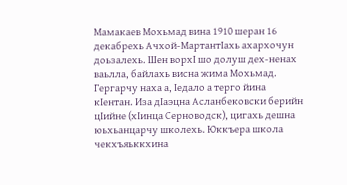Мамакаев Мохьмад вина 1910 шеран 16 декабрехь Ачхой-МартантIахь ахархочун доьзалехь. Шен ворхI шо долуш дех-ненах ваьлла, байлахь висна жима Мохьмад. Гергарчу наха а, Iедало а терго йина кIентан. Иза дIаэцна Асланбековски берийн цIийне (хIинца Серноводск), цигахь дешна юьхьанцарчу школехь. Юккъера школа чекхъяьккхина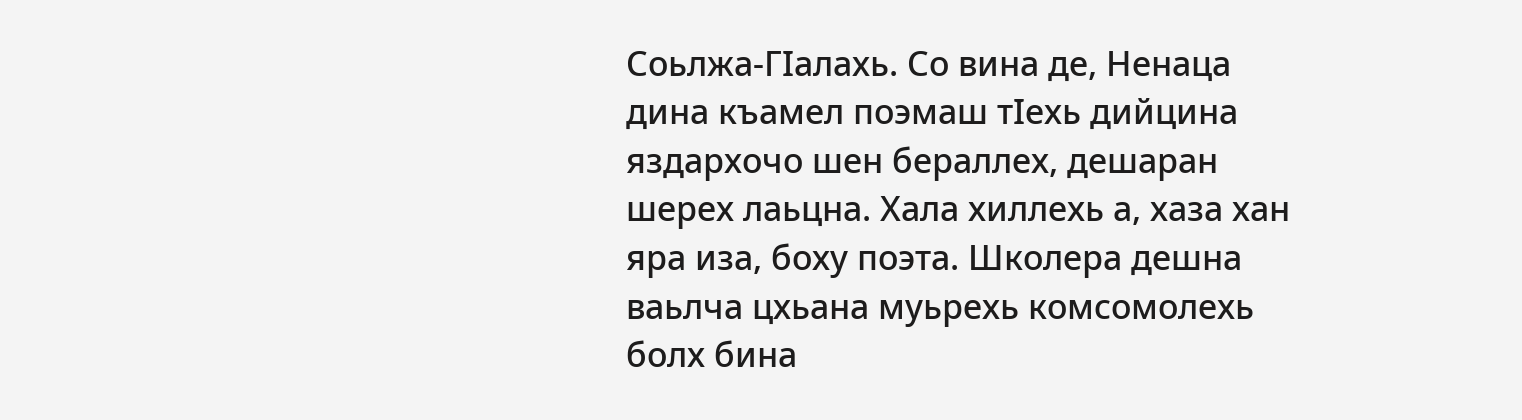Соьлжа-ГIалахь. Со вина де, Ненаца дина къамел поэмаш тIехь дийцина яздархочо шен бераллех, дешаран шерех лаьцна. Хала хиллехь а, хаза хан яра иза, боху поэта. Школера дешна ваьлча цхьана муьрехь комсомолехь болх бина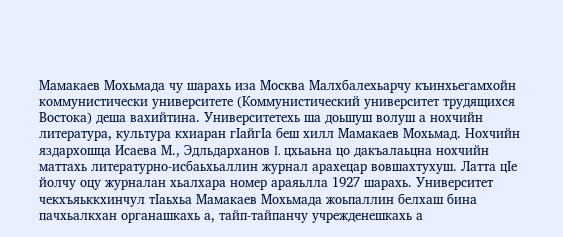Мамакаев Мохьмада чу шарахь иза Москва Малхбалехьарчу къинхьегамхойн коммунистически университете (Коммунистический университет трудящихся Востока) деша вахийтина. Университетехь ша доьшуш волуш а нохчийн литература, культура кхиаран гIайгIа беш хилл Мамакаев Мохьмад. Нохчийн яздархошца Исаева М., Эдльдарханов I. цхьаьна цо дакъалаьцна нохчийн маттахь литературно-исбаьхьаллин журнал арахецар вовшахтухуш. Латта цIе йолчу оцу журналан хьалхара номер араяьлла 1927 шарахь. Университет чекхъяьккхинчул тIаьхьа Мамакаев Мохьмада жоьпаллин белхаш бина пачхьалкхан органашкахь а, тайп-тайпанчу учрежденешкахь а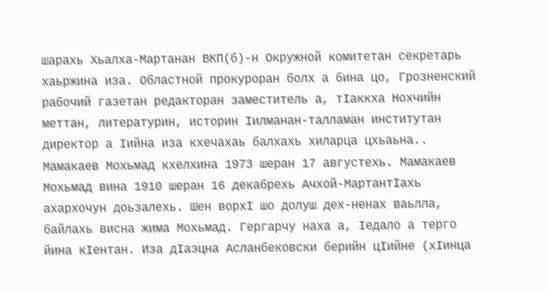шарахь Хьалха-Мартанан ВКП(б)-н Окружной комитетан секретарь хаьржина иза. Областной прокуроран болх а бина цо, Грозненский рабочий газетан редакторан заместитель а, тIаккха Нохчийн меттан, литературин, историн Iилманан-талламан институтан директор а Iийна иза кхечахаь балхахь хиларца цхьаьна.. Мамакаев Мохьмад кхелхина 1973 шеран 17 августехь. Мамакаев Мохьмад вина 1910 шеран 16 декабрехь Ачхой-МартантIахь ахархочун доьзалехь. Шен ворхI шо долуш дех-ненах ваьлла, байлахь висна жима Мохьмад. Гергарчу наха а, Iедало а терго йина кIентан. Иза дIаэцна Асланбековски берийн цIийне (хIинца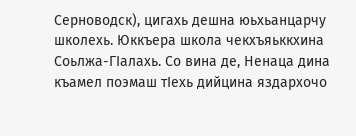Серноводск), цигахь дешна юьхьанцарчу школехь. Юккъера школа чекхъяьккхина Соьлжа-ГIалахь. Со вина де, Ненаца дина къамел поэмаш тIехь дийцина яздархочо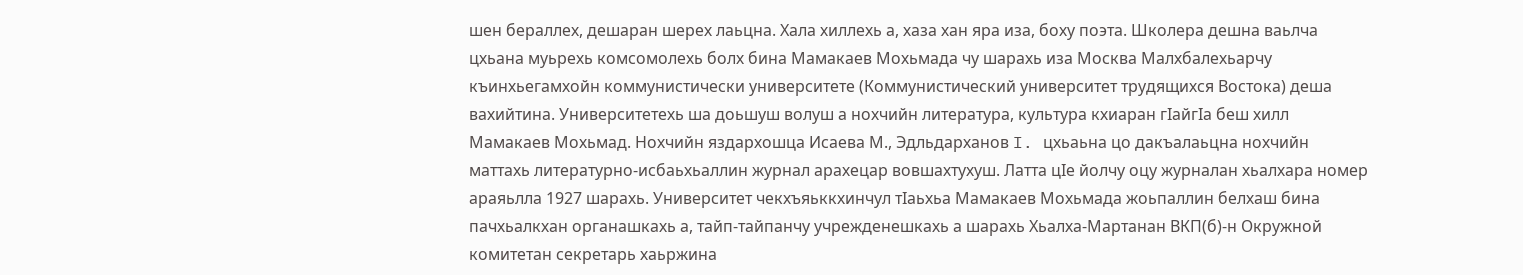шен бераллех, дешаран шерех лаьцна. Хала хиллехь а, хаза хан яра иза, боху поэта. Школера дешна ваьлча цхьана муьрехь комсомолехь болх бина Мамакаев Мохьмада чу шарахь иза Москва Малхбалехьарчу къинхьегамхойн коммунистически университете (Коммунистический университет трудящихся Востока) деша вахийтина. Университетехь ша доьшуш волуш а нохчийн литература, культура кхиаран гIайгIа беш хилл Мамакаев Мохьмад. Нохчийн яздархошца Исаева М., Эдльдарханов I. цхьаьна цо дакъалаьцна нохчийн маттахь литературно-исбаьхьаллин журнал арахецар вовшахтухуш. Латта цIе йолчу оцу журналан хьалхара номер араяьлла 1927 шарахь. Университет чекхъяьккхинчул тIаьхьа Мамакаев Мохьмада жоьпаллин белхаш бина пачхьалкхан органашкахь а, тайп-тайпанчу учрежденешкахь а шарахь Хьалха-Мартанан ВКП(б)-н Окружной комитетан секретарь хаьржина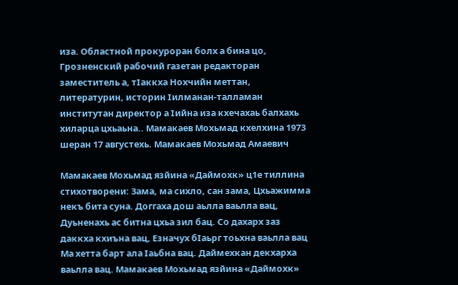иза. Областной прокуроран болх а бина цо, Грозненский рабочий газетан редакторан заместитель а, тIаккха Нохчийн меттан, литературин, историн Iилманан-талламан институтан директор а Iийна иза кхечахаь балхахь хиларца цхьаьна.. Мамакаев Мохьмад кхелхина 1973 шеран 17 августехь. Мамакаев Мохьмад Амаевич

Мамакаев Мохьмад язйина «Даймохк» ц1е тиллина стихотворени: Зама, ма сихло, сан зама, Цхьажимма некъ бита суна. Доггаха дош аьлла ваьлла вац, Дуьненахь ас битна цхьа зил бац. Со дахарх заз даккха кхиъна вац, Езначух бIаьрг тоьхна ваьлла вац Ма хетта барт ала Iаьбна вац. Даймехкан декхарха ваьлла вац. Мамакаев Мохьмад язйина «Даймохк»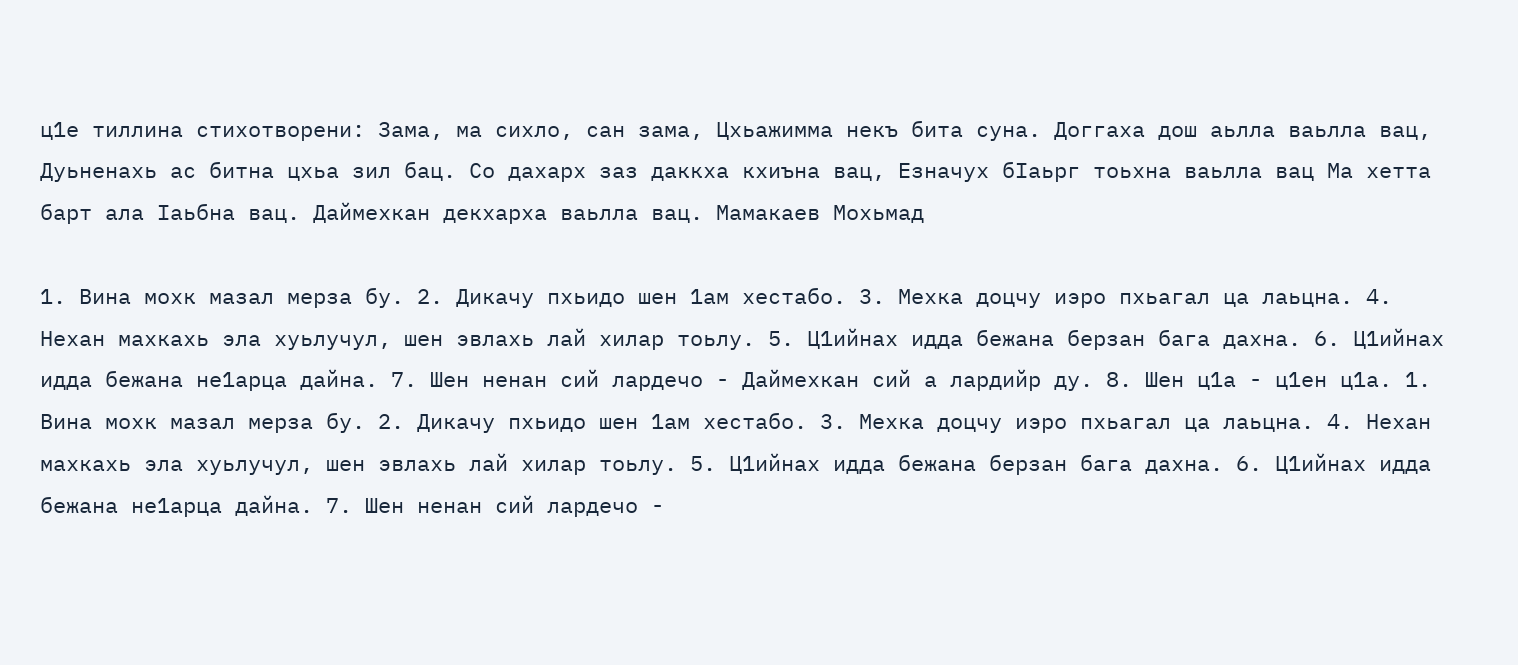ц1е тиллина стихотворени: Зама, ма сихло, сан зама, Цхьажимма некъ бита суна. Доггаха дош аьлла ваьлла вац, Дуьненахь ас битна цхьа зил бац. Со дахарх заз даккха кхиъна вац, Езначух бIаьрг тоьхна ваьлла вац Ма хетта барт ала Iаьбна вац. Даймехкан декхарха ваьлла вац. Мамакаев Мохьмад

1. Вина мохк мазал мерза бу. 2. Дикачу пхьидо шен 1ам хестабо. 3. Мехка доцчу иэро пхьагал ца лаьцна. 4. Нехан махкахь эла хуьлучул, шен эвлахь лай хилар тоьлу. 5. Ц1ийнах идда бежана берзан бага дахна. 6. Ц1ийнах идда бежана не1арца дайна. 7. Шен ненан сий лардечо - Даймехкан сий а лардийр ду. 8. Шен ц1а - ц1ен ц1а. 1. Вина мохк мазал мерза бу. 2. Дикачу пхьидо шен 1ам хестабо. 3. Мехка доцчу иэро пхьагал ца лаьцна. 4. Нехан махкахь эла хуьлучул, шен эвлахь лай хилар тоьлу. 5. Ц1ийнах идда бежана берзан бага дахна. 6. Ц1ийнах идда бежана не1арца дайна. 7. Шен ненан сий лардечо -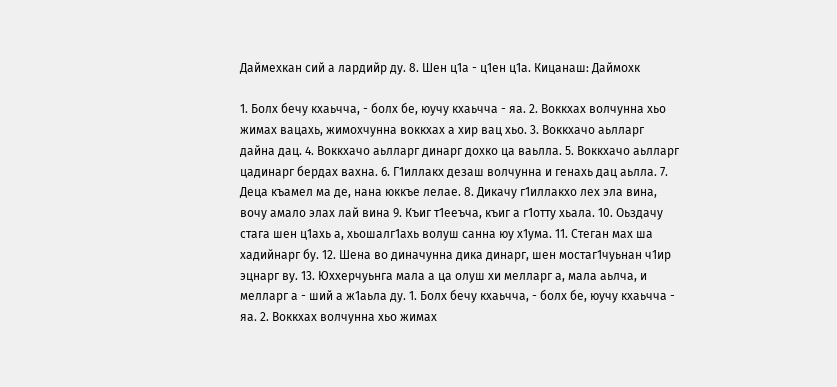Даймехкан сий а лардийр ду. 8. Шен ц1а - ц1ен ц1а. Кицанаш: Даймохк

1. Болх бечу кхаьчча, - болх бе, юучу кхаьчча - яа. 2. Воккхах волчунна хьо жимах вацахь, жимохчунна воккхах а хир вац хьо. 3. Воккхачо аьлларг дайна дац. 4. Воккхачо аьлларг динарг дохко ца ваьлла. 5. Воккхачо аьлларг цадинарг бердах вахна. 6. Г1иллакх дезаш волчунна и генахь дац аьлла. 7. Деца къамел ма де, нана юккъе лелае. 8. Дикачу г1иллакхо лех эла вина, вочу амало элах лай вина 9. Къиг т1ееъча, къиг а г1отту хьала. 10. Оьздачу стага шен ц1ахь а, хьошалг1ахь волуш санна юу х1ума. 11. Стеган мах ша хадийнарг бу. 12. Шена во диначунна дика динарг, шен мостаг1чуьнан ч1ир эцнарг ву. 13. Юххерчуьнга мала а ца олуш хи мелларг а, мала аьлча, и мелларг а - ший а ж1аьла ду. 1. Болх бечу кхаьчча, - болх бе, юучу кхаьчча - яа. 2. Воккхах волчунна хьо жимах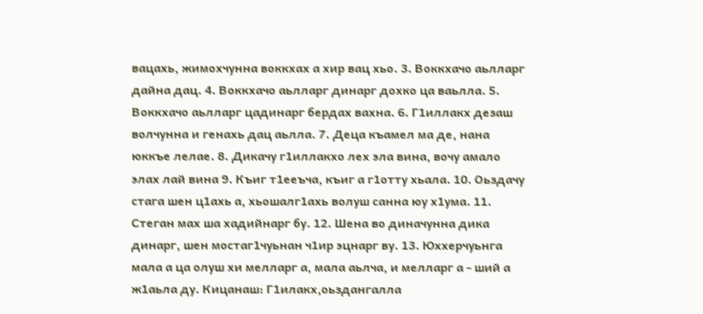вацахь, жимохчунна воккхах а хир вац хьо. 3. Воккхачо аьлларг дайна дац. 4. Воккхачо аьлларг динарг дохко ца ваьлла. 5. Воккхачо аьлларг цадинарг бердах вахна. 6. Г1иллакх дезаш волчунна и генахь дац аьлла. 7. Деца къамел ма де, нана юккъе лелае. 8. Дикачу г1иллакхо лех эла вина, вочу амало элах лай вина 9. Къиг т1ееъча, къиг а г1отту хьала. 10. Оьздачу стага шен ц1ахь а, хьошалг1ахь волуш санна юу х1ума. 11. Стеган мах ша хадийнарг бу. 12. Шена во диначунна дика динарг, шен мостаг1чуьнан ч1ир эцнарг ву. 13. Юххерчуьнга мала а ца олуш хи мелларг а, мала аьлча, и мелларг а - ший а ж1аьла ду. Кицанаш: Г1илакх,оьздангалла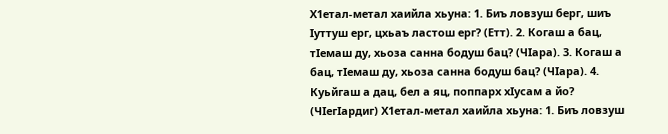Х1етал-метал хаийла хьуна: 1. Биъ ловзуш берг, шиъ Iуттуш ерг, цхьаъ ластош ерг? (Етт). 2. Когаш а бац, тIемаш ду, хьоза санна бодуш бац? (ЧIара). 3. Когаш а бац, тIемаш ду, хьоза санна бодуш бац? (ЧIара). 4. Куьйгаш а дац, бел а яц, поппарх хIусам а йо? (ЧIегIардиг) Х1етал-метал хаийла хьуна: 1. Биъ ловзуш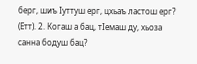берг, шиъ Iуттуш ерг, цхьаъ ластош ерг? (Етт). 2. Когаш а бац, тIемаш ду, хьоза санна бодуш бац?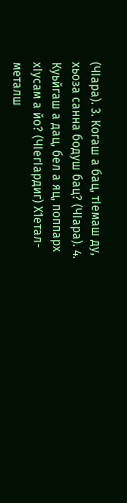(ЧIара). 3. Когаш а бац, тIемаш ду, хьоза санна бодуш бац? (ЧIара). 4. Куьйгаш а дац, бел а яц, поппарх хIусам а йо? (ЧIегIардиг) Х1етал-металш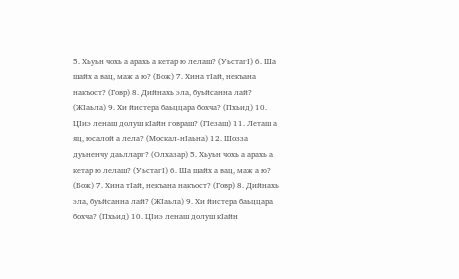5. Хьуьн чохь а арахь а кетар ю лелаш? (УьстагI) 6. Ша шайх а вац, маж а ю? (Бож) 7. Хина тIай, некъана накъост? (Говр) 8. Дийнахь эла, буьйсанна лай? (ЖIаьла) 9. Хи йистера баьццара бохча? (Пхьид) 10. ЦIиэ ленаш долуш кIайн говраш? (ГIезаш) 11. Леташ а яц, юсалой а лела? (Москал-нIаьна) 12. Шозза дуьненчу даьлларг? (Олхазар) 5. Хьуьн чохь а арахь а кетар ю лелаш? (УьстагI) 6. Ша шайх а вац, маж а ю? (Бож) 7. Хина тIай, некъана накъост? (Говр) 8. Дийнахь эла, буьйсанна лай? (ЖIаьла) 9. Хи йистера баьццара бохча? (Пхьид) 10. ЦIиэ ленаш долуш кIайн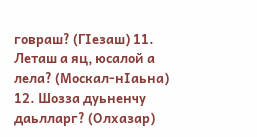говраш? (ГIезаш) 11. Леташ а яц, юсалой а лела? (Москал-нIаьна) 12. Шозза дуьненчу даьлларг? (Олхазар)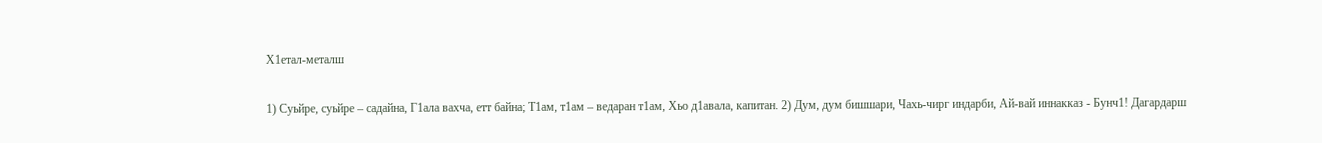Х1етал-металш

1) Суьйре, суьйре – садайна, Г1ала вахча, етт байна; Т1ам, т1ам – ведаран т1ам, Хьо д1авала, капитан. 2) Дум, дум бишшари, Чахь-чирг индарби, Ай-вай иннакказ - Бунч1! Дагардарш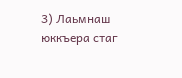3) Лаьмнаш юккъера стаг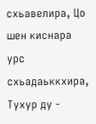схьавелира, Цо шен киснара урс схьадаьккхира, Тухур ду -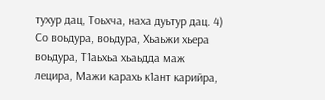тухур дац, Тоьхча, наха дуьтур дац. 4) Со воьдура, воьдура, Хьаьжи хьера воьдура, Т1аьхьа хьаьдда маж лецира, Мажи карахь к1ант карийра,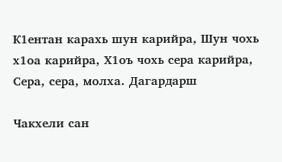К1ентан карахь шун карийра, Шун чохь х1оа карийра, Х1оъ чохь сера карийра, Сера, сера, молха. Дагардарш

Чакхели сан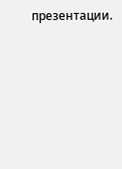презентации.